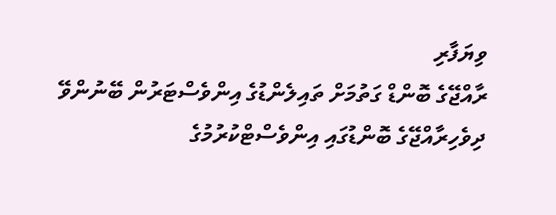ވިޔަފާރި
ރާއްޖޭގެ ބޮންޑް ގަތުމަށް ތައިލެންޑުގެ އިންވެސްޓަރުން ބޭނުންވޭ
ދިވެހިރާއްޖޭގެ ބޮންޑުގައި އިންވެސްޓްކުރުމުގެ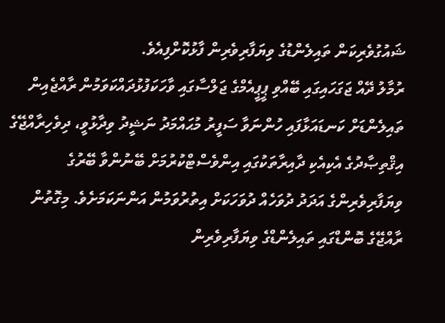ޝައުގުވެރިކަން ތައިލެންޑުގެ ވިޔަފާރިވެރިން ފާޅުކޮށްފިއެވެ.
ރުމާލު ދޭއް ޖަގަހައިގައި ބޭއްވި ޕީޕީއެމްގެ ޖަލްސާގައި ވާހަކަފުޅުދައްކަވަމުން ރާއްޖެއިން ތައިލެންޑަށް ކަނޑައަޅާފައި ހުންނަވާ ސަފީރު މުޙައްމަދު ނަޝީދު ވިދާޅުވީ، ދިވެހިރާއްޖޭގެ އިޤްތިޞާދުގެ އެކިއެކި ދާއިރާތަކުގައި އިންވެސްޓްކުރުމަށް ބޭނުންވާ ބޭރުގެ ވިޔަފާރިވެރިންގެ އަދަދު ދުވަހެއް ދުވަހަކަށް އިތުރުވަމުން އަންނަކަމަށެވެ. މިގޮތުން ރާއްޖޭގެ ބޮންޑްގައި ތައިލެންޑްގެ ވިޔަފާރިވެރިން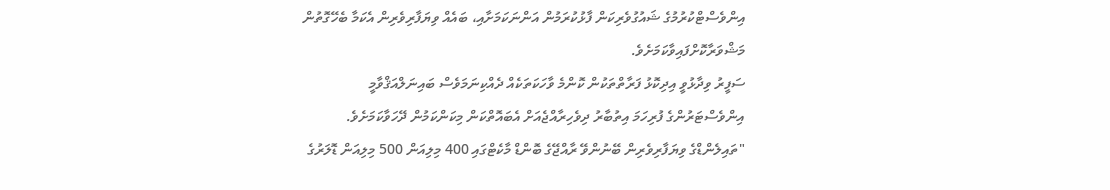އިންވެސްޓްކުރުމުގެ ޝައުގުވެރިކަން ފާޅުކުރަމުން އަންނަކަމަށާއި، ބައެއް ވިޔަފާރިވެރިން އެކަމާ ބެހޭގޮތުން މަޝްވަރާކޮށްފައިވާކަމަށެވެ.
ސަފީރު ވިދާޅުވީ އިދިކޮޅު ފަރާތްތަކުން ކޮންމެ ވާހަކަތަކެއް ދެއްކިނަމަވެސް ބައިނަލްއަޤްވާމީ އިންވެސްޓަރުންގެ ފުރިހަމަ އިތުބާރު ދިވެހިރާއްޖެއަށް އެބައޮތްކަން މިކަންކަމުން ދޭހަވާކަމަށެވެ.
"ތައިލެންޑްގެ ވިޔަފާރިވެރިން ބޭނުންވޭ ރާއްޖޭގެ ބޮންޑް މާކެޓްގައި 400 މިލިއަން 500 މިލިއަން ޑޮލަރުގެ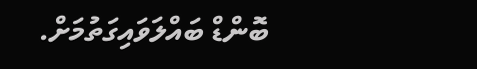ބޮންޑް ބައްލަވައިގަތުމަށް.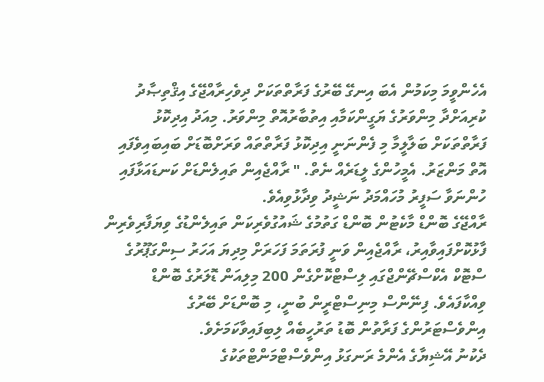އެހެންވީމަ މިކަމުން އެބަ އިނގޭ ބޭރުގެ ފަރާތްތަކަށް ދިވެހިރާއްޖޭގެ އިޤްތިޞާދު ކުރިއަށްދާ މިންވަރުގެ ޔަގީންކަމާއި އިތުބާރުއޮތް މިންވަރު. މިއަދު އިދިކޮޅު ފަރާތްތަކަށް ބަލާލީމާ މި ފެންނަނީ އިދިކޮޅު ފަރާތްތައް ވަރަށްބޮޑަށް ބައިބައިވެފައި އޮތް މަންޒަރު. އެމީހުންގެ ލީޑަރެއް ނެތް. " ރާއްޖެއިން ތައިލެންޑަށް ކަނޑައަޅާފައި ހުންނަވާ ސަފީރު މުހައްމަދު ނަޝީދު ވިދާޅުވިއެވެ.
ރާއްޖޭގެ ބޮންޑް މާކެޓުން ބޮންޑް ގަތުމުގެ ޝައުގުވެރިކަން ތައިލެންޑުގެ ވިޔަފާރިވެރިން ފާޅުކޮށްފައިވާއިރު، ރާއްޖެއިން ވަނީ ފުރަތަމަ ފަހަރަށް މިދިޔަ އަހަރު ސިންގަޕޫރުގެ ސްޓޮކް އެކްސްޗޭންޖްގައި ލިސްޓްކޮށްގެން 200 މިލިއަން ޑޮލަރުގެ ބޮންޑް ވިއްކާފައެވެ. ފިނޭންސް މިނިސްޓްރީން ބުނީ، މި ބޮންޑަށް ބޭރުގެ އިންވެސްޓަރުންގެ ފަރާތުން ބޮޑު ތަރުހީބެއް ލިބިފައިވާކަމަށެވެ.
ދެކުނު އޭޝިޔާގެ އެންމެ ރަނގަޅު އިންވެސްޓްމަންޓްތަކުގެ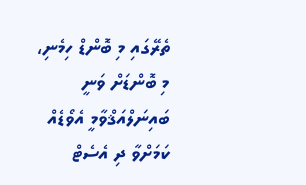ތެރޭގައި މި ބޮންޑް ހިމެނި، މި ބޮންޑަށް ވަނީ ބައިނަލްއަޤްވާމީ އެވޯޑެއް ކަމަށްވާ ދި އެސެޓް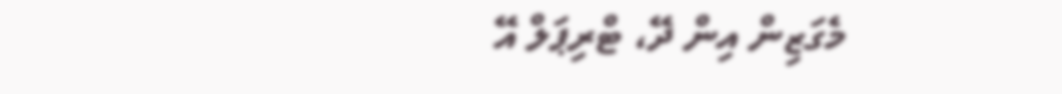މެގަޒިން އިން ދޭ، ޓްރިޕަލް އޭ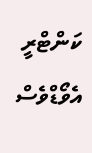ކަންޓްރީ އެވޯޑްވެސް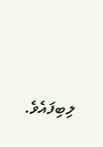ލިބިފައެވެ.